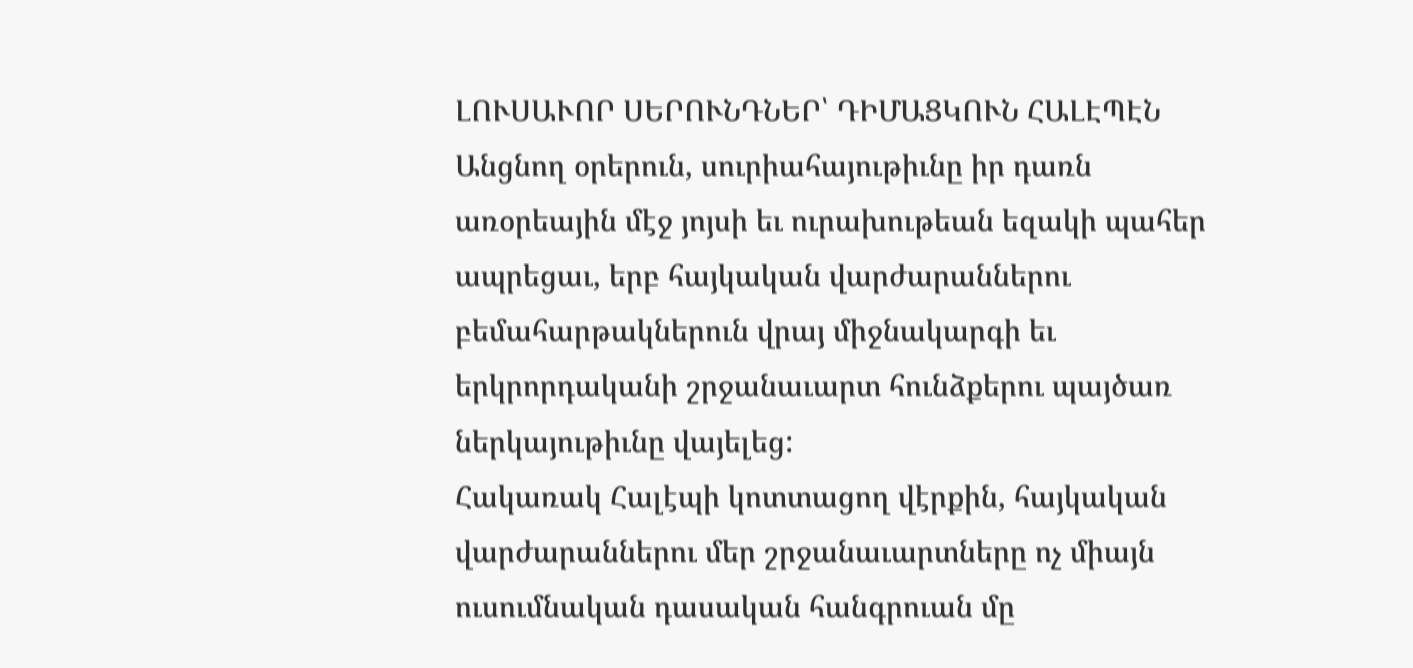ԼՈՒՍԱՒՈՐ ՍԵՐՈՒՆԴՆԵՐ՝ ԴԻՄԱՑԿՈՒՆ ՀԱԼԷՊԷՆ
Անցնող օրերուն, սուրիահայութիւնը իր դառն առօրեային մէջ յոյսի եւ ուրախութեան եզակի պահեր ապրեցաւ, երբ հայկական վարժարաններու բեմահարթակներուն վրայ միջնակարգի եւ երկրորդականի շրջանաւարտ հունձքերու պայծառ ներկայութիւնը վայելեց:
Հակառակ Հալէպի կոտտացող վէրքին, հայկական վարժարաններու մեր շրջանաւարտները ոչ միայն ուսումնական դասական հանգրուան մը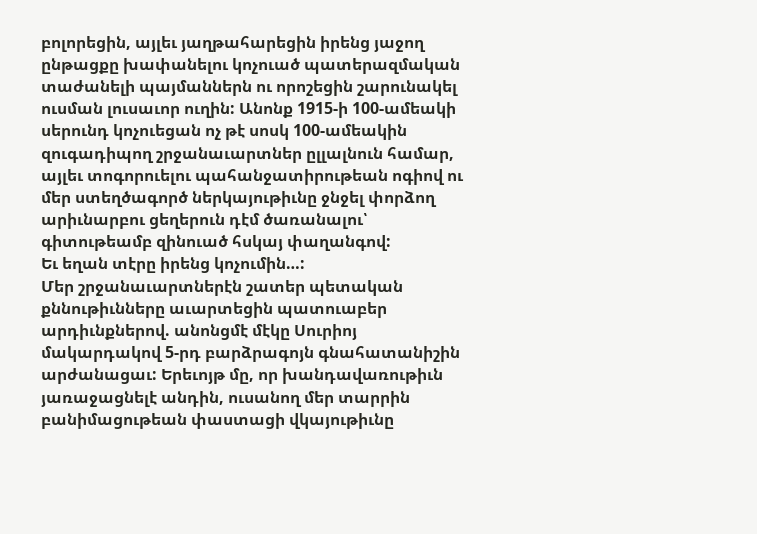բոլորեցին, այլեւ յաղթահարեցին իրենց յաջող ընթացքը խափանելու կոչուած պատերազմական տաժանելի պայմաններն ու որոշեցին շարունակել ուսման լուսաւոր ուղին: Անոնք 1915-ի 100-ամեակի սերունդ կոչուեցան ոչ թէ սոսկ 100-ամեակին զուգադիպող շրջանաւարտներ ըլլալնուն համար, այլեւ տոգորուելու պահանջատիրութեան ոգիով ու մեր ստեղծագործ ներկայութիւնը ջնջել փորձող արիւնարբու ցեղերուն դէմ ծառանալու՝ գիտութեամբ զինուած հսկայ փաղանգով:
Եւ եղան տէրը իրենց կոչումին…:
Մեր շրջանաւարտներէն շատեր պետական քննութիւնները աւարտեցին պատուաբեր արդիւնքներով. անոնցմէ մէկը Սուրիոյ մակարդակով 5-րդ բարձրագոյն գնահատանիշին արժանացաւ: Երեւոյթ մը, որ խանդավառութիւն յառաջացնելէ անդին, ուսանող մեր տարրին բանիմացութեան փաստացի վկայութիւնը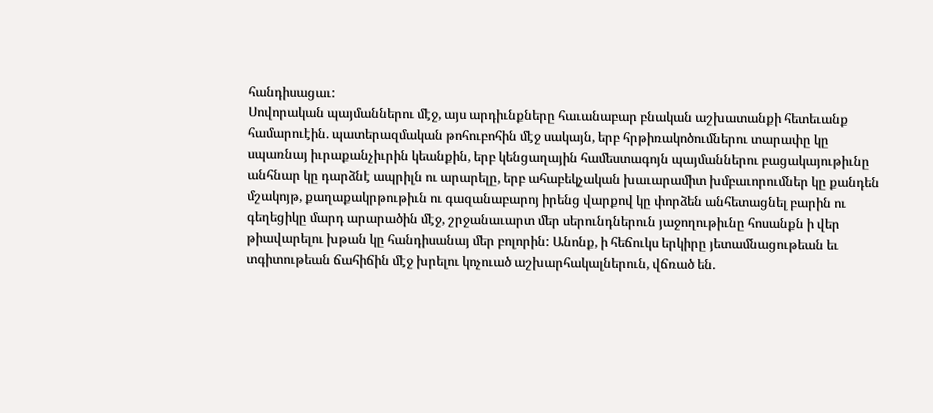հանդիսացաւ:
Սովորական պայմաններու մէջ, այս արդիւնքները հաւանաբար բնական աշխատանքի հետեւանք համարուէին. պատերազմական թոհուբոհին մէջ սակայն, երբ հրթիռակոծումներու տարափը կը սպառնայ իւրաքանչիւրին կեանքին, երբ կենցաղային համեստագոյն պայմաններու բացակայութիւնը անհնար կը դարձնէ ապրիլն ու արարելը, երբ ահաբեկչական խաւարամիտ խմբաւորումներ կը քանդեն մշակոյթ, քաղաքակրթութիւն ու գազանաբարոյ իրենց վարքով կը փորձեն անհետացնել բարին ու գեղեցիկը մարդ արարածին մէջ, շրջանաւարտ մեր սերունդներուն յաջողութիւնը հոսանքն ի վեր թիավարելու խթան կը հանդիսանայ մեր բոլորին: Անոնք, ի հեճուկս երկիրը յետամնացութեան եւ տգիտութեան ճահիճին մէջ խրելու կոչուած աշխարհակալներուն, վճռած են.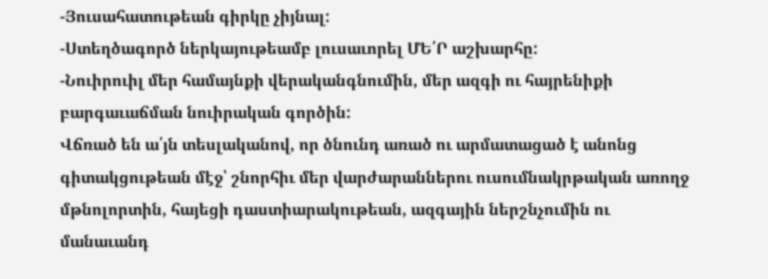-Յուսահատութեան գիրկը չիյնալ:
-Ստեղծագործ ներկայութեամբ լուսաւորել ՄԵ՛Ր աշխարհը:
-Նուիրուիլ մեր համայնքի վերականգնումին, մեր ազգի ու հայրենիքի բարգաւաճման նուիրական գործին:
Վճռած են ա՛յն տեսլականով, որ ծնունդ առած ու արմատացած է անոնց գիտակցութեան մէջ՝ շնորհիւ մեր վարժարաններու ուսումնակրթական առողջ մթնոլորտին, հայեցի դաստիարակութեան, ազգային ներշնչումին ու մանաւանդ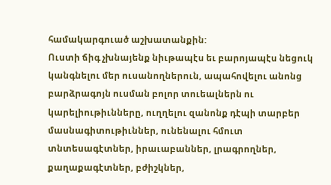համակարգուած աշխատանքին:
Ուստի ճիգ չխնայենք նիւթապէս եւ բարոյապէս նեցուկ կանգնելու մեր ուսանողներուն, ապահովելու անոնց բարձրագոյն ուսման բոլոր տուեալներն ու կարելիութիւնները, ուղղելու զանոնք դէպի տարբեր մասնագիտութիւններ, ունենալու հմուտ տնտեսագէտներ, իրաւաբաններ, լրագրողներ, քաղաքագէտներ, բժիշկներ,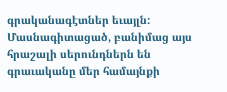գրականագէտներ եւայլն:
Մասնագիտացած, բանիմաց այս հրաշալի սերունդներն են գրաւականը մեր համայնքի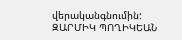վերականգնումին:
ԶԱՐՄԻԿ ՊՈՂԻԿԵԱՆ